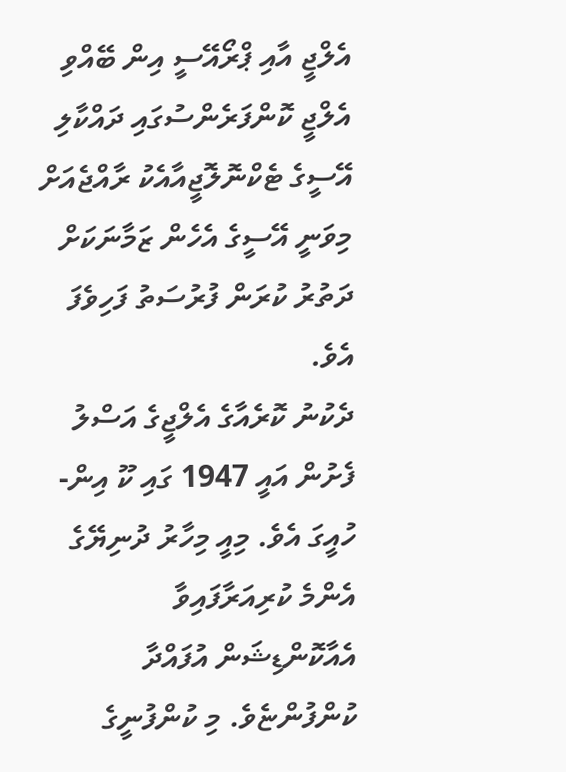އެލްޖީ އާއި ޕްރޯއޭސީ އިން ބޭއްވި އެލްޖީ ކޮންފަރެންސުގައި ދައްކާލި އޭސީގެ ޓެކްނޮލޮޖީއާއެކު ރާއްޖެއަށް މިވަނީ އޭސީގެ އެހެން ޒަމާނަކަށް ދަތުރު ކުރަން ފުރުސަތު ފަހިވެފަ އެވެ.
ދެކުނު ކޮރެއާގެ އެލްޖީގެ އަސްލު ފެށުން އައީ 1947 ގައި ކޫ އިން-ހުއީގަ އެވެ. މިއީ މިހާރު ދުނިޔޭގެ އެންމެ ކުރިއަރާފައިވާ އެއާކޮންޑިޝަން އުފައްދާ ކުންފުންޏެވެ. މި ކުންފުނީގެ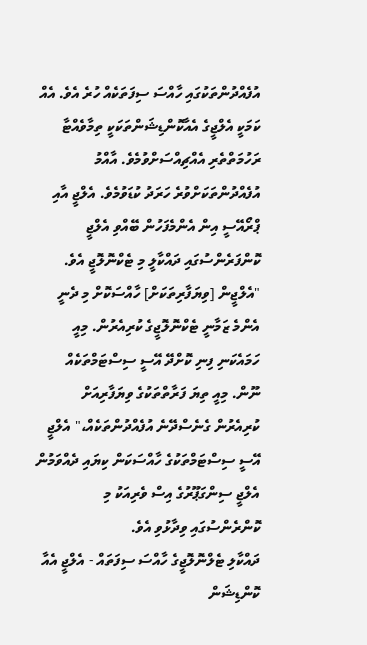އުފެއްދުންތަކުގައި ހާއްސަ ސިފަތަކެއް ހުރެ އެވެ. އެއް ކަމަކީ އެލްޖީގެ އެއާކޮންޑިޝަންތަކަކީ ތިމާވެއްޓާ ރަހުމަތްތެރި އެއްޗިއްސަށްވުމެވެ. އާއްމު އުފެއްދުންތަކަށްވުރެ ހަރަދު ކުޑަވުމެވެ. އެލްޖީ އާއި ޕްރޯއޭސީ އިން އެންމެފަހުން ބޭއްވި އެލްޖީ ކޮންފަރެންސުގައި ދައްކާލީ މި ޓެކްނޮލޮޖީ އެވެ.
"އެލްޖީން [ވިޔަފާރިތަކަށް] ހާއްސަކޮށް މި ދެނީ އެންމެ ޒަމާނީ ޓެކްނޮލޮޖީގެ ކުރިއެރުން. މިއީ ހަމައެކަނި ފިނި ކޮށްދޭ އޭސީ ސިސްޓަމްތަކެއް ނޫން. މިއީ ތިޔަ ފަރާތްތަކުގެ ވިޔަފާރިއަށް ކުރިއެރުން ގެނެސްދޭނެ އުފެއްދުންތަކެއް،" އެލްޖީ އޭސީ ސިސްޓަމްތަކުގެ ހާއްސަކަން ކިޔައި ދެއްވަމުން އެލްޖީ ސިންގަޕޫރުގެ އިސް ވެރިއަކު މި ކޮންރެންސުގައި ވިދާޅުވި އެވެ.
ދައްކާލި ޓެލްނޮލޮޖީގެ ހާއްސަ ސިފަތައް - އެލްޖީ އެއާ ކޮންޑިޝަން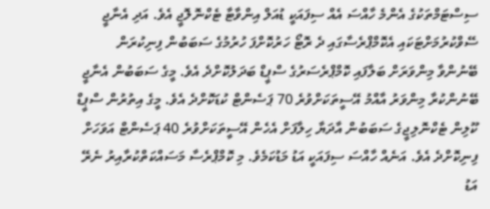ސިސްޓަމްތަކުގެ އެންމެ ހާއްސަ އެއް ސިފައަކީ ޑުއަލް އިންވާޓާ ޓެކްނޮލޮޖީ އެވެ. އަދި އެނާޖީ ސޭވްކުރުމަށްޓަކައި އެކޮމްޕްރެސާގައި ދެ ރޮޓޯ ހަރުކޮށްފަ ހުރުމުގެ ސަބަބުން ފިނިކުރަން ބޭނުންވާ މިންވަރަށް ބަލާފައި ކޮމްޕްރެސަރުގެ ސްޕީޑް ބަދަލުކޮށްދެ އެވެ. މީގެ ސަބަބުން އެނާޖީ ބޭނުންކުރާ މިންވަރު އާއްމު އޭސީތަކަށްވުރެ 70 ޕަސެންޓް ކުޑަކޮށްދެ އެވެ. މީގެ އިތުރުން ސްޕީޑް ކޫލިން ޓެކްނޮލިޖީގެ ސަބަބުން އާދަޔާ ހިލާފަށް އެހެން އޭސީތަކަށްވުރެ 40 ޕަސެންޓް އަވަހަށް ފިނިކޮށްދެ އެވެ. އަނެއް ހާއްސަ ސިފައަކީ އަޑު މަޑުކަމެވެ. މި ކޮމްޕްރެސާ މަސައްކަތްކުރާއިރު ނެރޭ އަޑު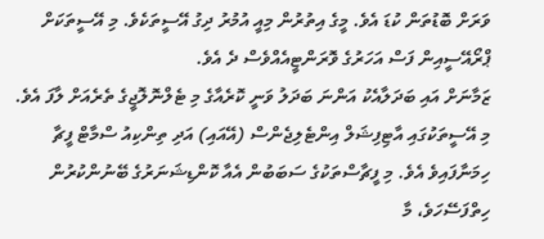ވަރަށް ބޮޑުތަން ކުޑަ އެވެ. މީގެ އިތުރުން މިއީ އުމުރު ދިގު އޭސީތަކެވެ. މި އޭސީތަކަށް ޕްރޯއޭސީއިން ފަސް އަހަރުގެ ވޮރަންޓީއެއްވެސް ދެ އެވެ.
ޒަމާނަށް އައި ބަދަލާއެކު އަންނަ ބަދަލު ވަނީ ކޮރެއާގެ މި ޓެލްނޮލޮޖީގެ ތެރެއަށް ލާފަ އެވެ. މި އޭސީތަކުގައި އާޓިފިޝަލް އިންޓެލިޖެންސް (އޭއައި) އަދި ތިންކިއު ސްމާޓް ފީޗާ ހިމަނާފައިވެ އެވެ. މި ފީޗާސްތަކުގެ ސަބަބުން އެއާ ކޮންޑިޝަނަރުގެ ބޭނުންކުރުން ހިތްފަސޭހަވެ، މާ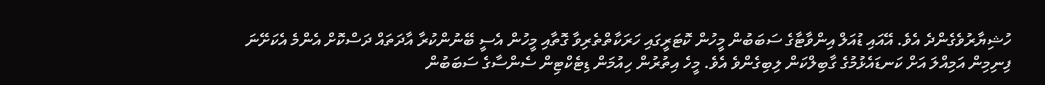ހުޝިޔާރުވެގެންދެ އެވެ. އޭއައި ޑުއަލް އިންވާޓާގެ ސަބަބުން މީހުން ކޮޓަރީގައި ހަރަކާތްތެރިވާ ގޮތާއި މީހުން އެސީ ބޭނުންކުރާ އާދަތައް ދަސްކޮށް އެންމެ އެކަށޭނަ ފިނިމިން އަމިއްލަ އަށް ކަނޑައެޅުމުގެ ގާބިލްކަން ލިބިގެންވެ އެވެ. މީހެ އިތުރުން ހިއުމަން ޑިޓެކްޓިން ސެންސާގެ ސަބަބުން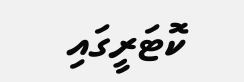ކޮޓަރީގައި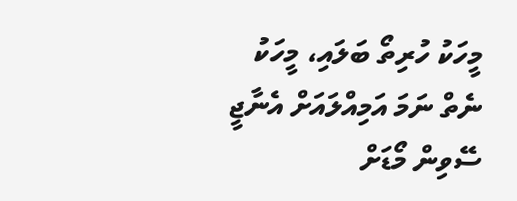މީހަކު ހުރިތޯ ބަލައި، މީހަކު ނެތް ނަމަ އަމިއްލައަށް އެނާޖީ ސޭވިން މޯޑަށް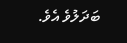ބަދަލުވެ އެވެ.